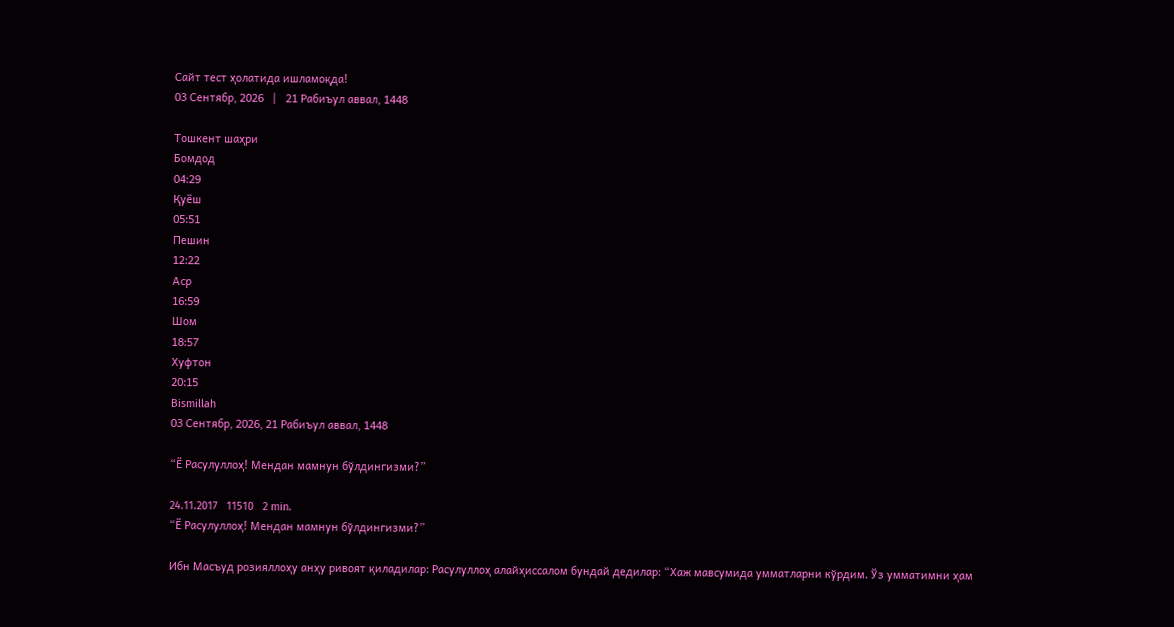Сайт тест ҳолатида ишламоқда!
03 Сентябр, 2026   |   21 Рабиъул аввал, 1448

Тошкент шаҳри
Бомдод
04:29
Қуёш
05:51
Пешин
12:22
Аср
16:59
Шом
18:57
Хуфтон
20:15
Bismillah
03 Сентябр, 2026, 21 Рабиъул аввал, 1448

“Ё Расулуллоҳ! Мендан мамнун бўлдингизми?”

24.11.2017   11510   2 min.
“Ё Расулуллоҳ! Мендан мамнун бўлдингизми?”

Ибн Масъуд розияллоҳу анҳу ривоят қиладилар: Расулуллоҳ алайҳиссалом бундай дедилар: “Хаж мавсумида умматларни кўрдим. Ўз умматимни ҳам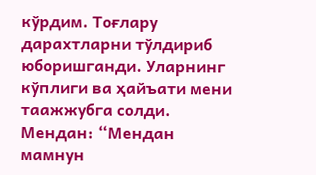кўрдим. Тоғлару дарахтларни тўлдириб юборишганди. Уларнинг кўплиги ва ҳайъати мени таажжубга солди. Мендан: “Мендан мамнун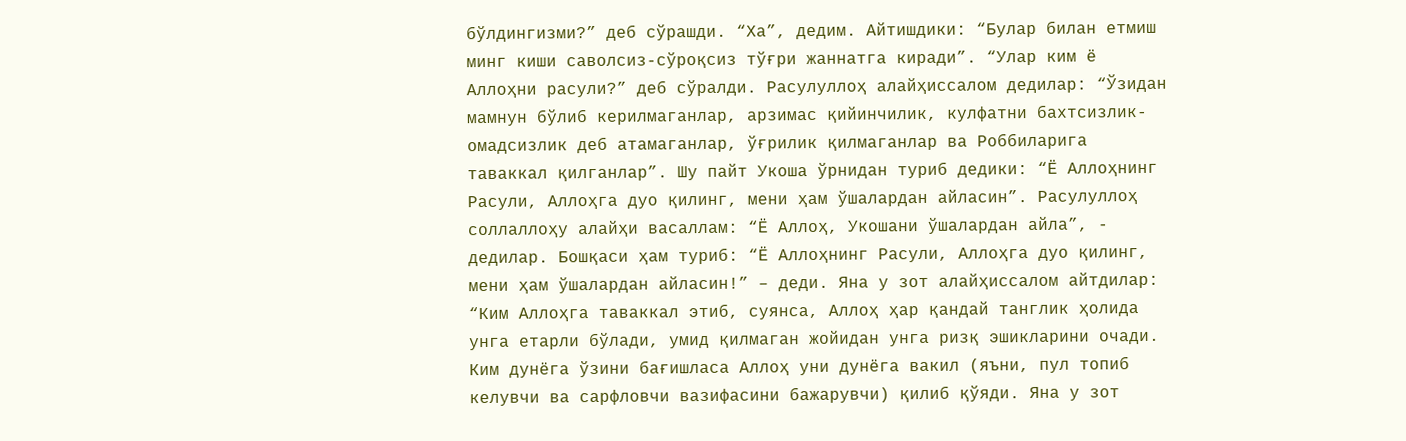бўлдингизми?” деб сўрашди. “Ха”, дедим. Айтишдики: “Булар билан етмиш минг киши саволсиз-сўроқсиз тўғри жаннатга киради”. “Улар ким ё Аллоҳни расули?” деб сўралди. Расулуллоҳ алайҳиссалом дедилар: “Ўзидан мамнун бўлиб керилмаганлар, арзимас қийинчилик, кулфатни бахтсизлик-омадсизлик деб атамаганлар, ўғрилик қилмаганлар ва Роббиларига таваккал қилганлар”. Шу пайт Укоша ўрнидан туриб дедики: “Ё Аллоҳнинг Расули, Аллоҳга дуо қилинг, мени ҳам ўшалардан айласин”. Расулуллоҳ соллаллоҳу алайҳи васаллам: “Ё Аллоҳ, Укошани ўшалардан айла”, - дедилар. Бошқаси ҳам туриб: “Ё Аллоҳнинг Расули, Аллоҳга дуо қилинг, мени ҳам ўшалардан айласин!” – деди. Яна у зот алайҳиссалом айтдилар: “Ким Аллоҳга таваккал этиб, суянса, Аллоҳ ҳар қандай танглик ҳолида унга етарли бўлади, умид қилмаган жойидан унга ризқ эшикларини очади. Ким дунёга ўзини бағишласа Аллоҳ уни дунёга вакил (яъни, пул топиб келувчи ва сарфловчи вазифасини бажарувчи) қилиб қўяди. Яна у зот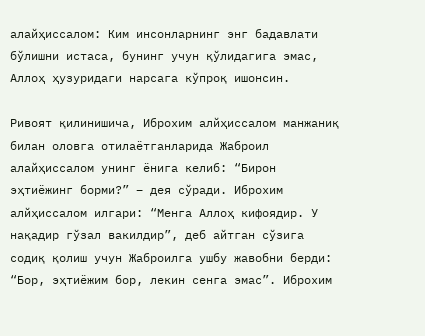алайҳиссалом: Ким инсонларнинг энг бадавлати бўлишни истаса, бунинг учун қўлидагига эмас, Аллоҳ ҳузуридаги нарсага кўпроқ ишонсин.

Ривоят қилинишича, Иброхим алйҳиссалом манжаниқ билан оловга отилаётганларида Жаброил алайҳиссалом унинг ёнига келиб: “Бирон эҳтиёжинг борми?” – дея сўради. Иброхим алйҳиссалом илгари: “Менга Аллоҳ кифоядир. У нақадир гўзал вакилдир”, деб айтган сўзига содиқ қолиш учун Жаброилга ушбу жавобни берди: “Бор, эҳтиёжим бор, лекин сенга эмас”. Иброхим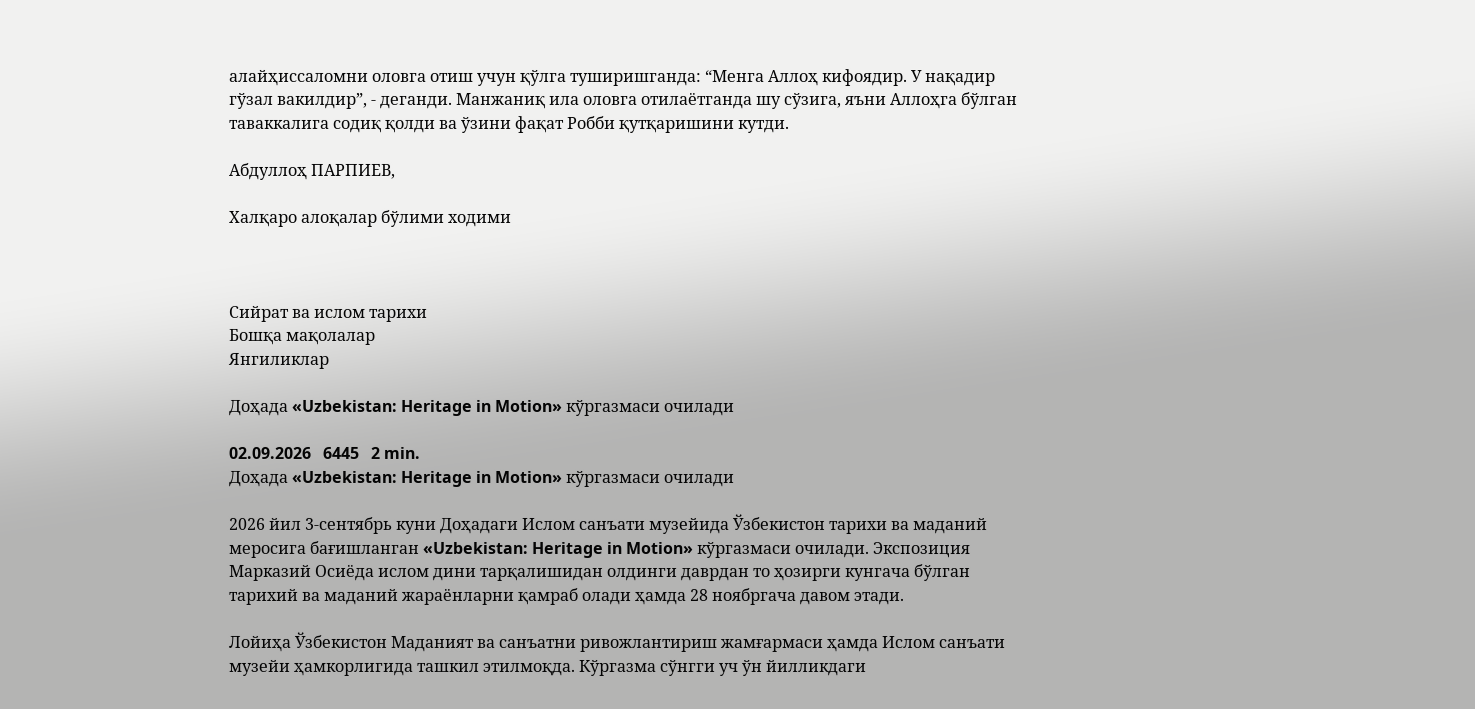алайҳиссаломни оловга отиш учун қўлга туширишганда: “Менга Аллоҳ кифоядир. У нақадир гўзал вакилдир”, - деганди. Манжаниқ ила оловга отилаётганда шу сўзига, яъни Аллоҳга бўлган таваккалига содиқ қолди ва ўзини фақат Робби қутқаришини кутди.

Абдуллоҳ ПАРПИЕВ,

Халқаро алоқалар бўлими ходими



Сийрат ва ислом тарихи
Бошқа мақолалар
Янгиликлар

Доҳада «Uzbekistan: Heritage in Motion» кўргазмаси очилади

02.09.2026   6445   2 min.
Доҳада «Uzbekistan: Heritage in Motion» кўргазмаси очилади

2026 йил 3-сентябрь куни Доҳадаги Ислом санъати музейида Ўзбекистон тарихи ва маданий меросига бағишланган «Uzbekistan: Heritage in Motion» кўргазмаси очилади. Экспозиция Марказий Осиёда ислом дини тарқалишидан олдинги даврдан то ҳозирги кунгача бўлган тарихий ва маданий жараёнларни қамраб олади ҳамда 28 ноябргача давом этади.

Лойиҳа Ўзбекистон Маданият ва санъатни ривожлантириш жамғармаси ҳамда Ислом санъати музейи ҳамкорлигида ташкил этилмоқда. Кўргазма сўнгги уч ўн йилликдаги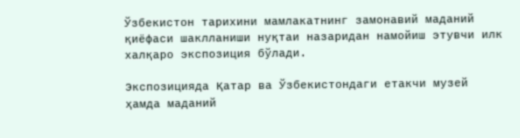Ўзбекистон тарихини мамлакатнинг замонавий маданий қиёфаси шаклланиши нуқтаи назаридан намойиш этувчи илк халқаро экспозиция бўлади.

Экспозицияда Қатар ва Ўзбекистондаги етакчи музей ҳамда маданий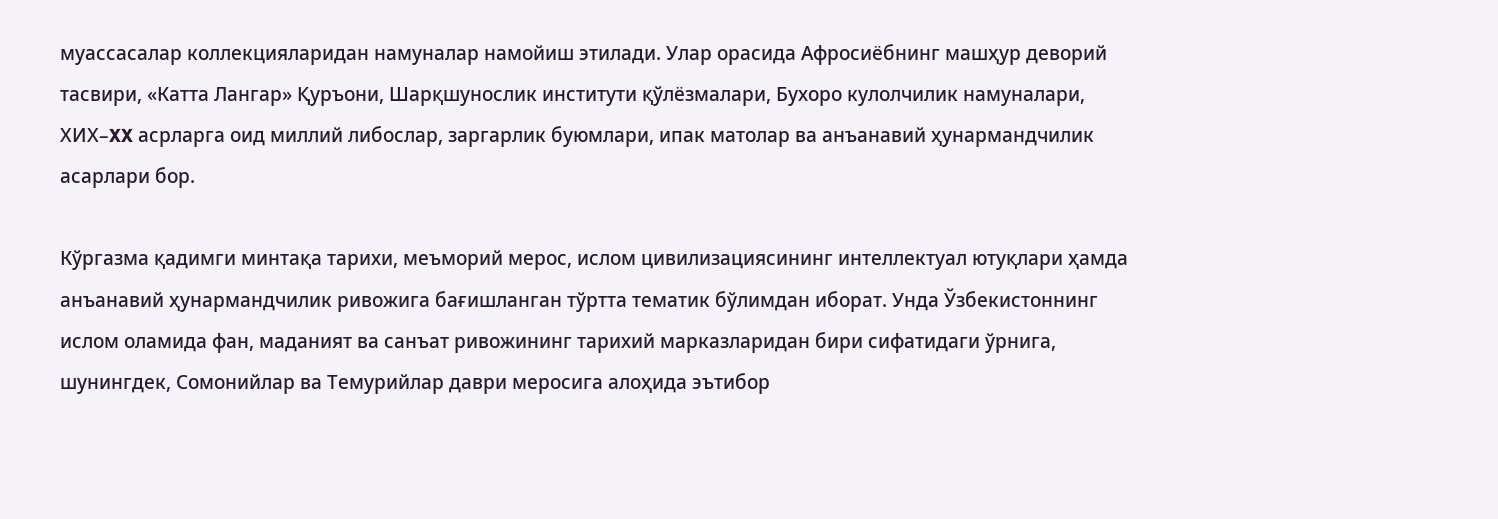муассасалар коллекцияларидан намуналар намойиш этилади. Улар орасида Афросиёбнинг машҳур деворий тасвири, «Катта Лангар» Қуръони, Шарқшунослик институти қўлёзмалари, Бухоро кулолчилик намуналари, ХИХ–XX асрларга оид миллий либослар, заргарлик буюмлари, ипак матолар ва анъанавий ҳунармандчилик асарлари бор.

Кўргазма қадимги минтақа тарихи, меъморий мерос, ислом цивилизациясининг интеллектуал ютуқлари ҳамда анъанавий ҳунармандчилик ривожига бағишланган тўртта тематик бўлимдан иборат. Унда Ўзбекистоннинг ислом оламида фан, маданият ва санъат ривожининг тарихий марказларидан бири сифатидаги ўрнига, шунингдек, Сомонийлар ва Темурийлар даври меросига алоҳида эътибор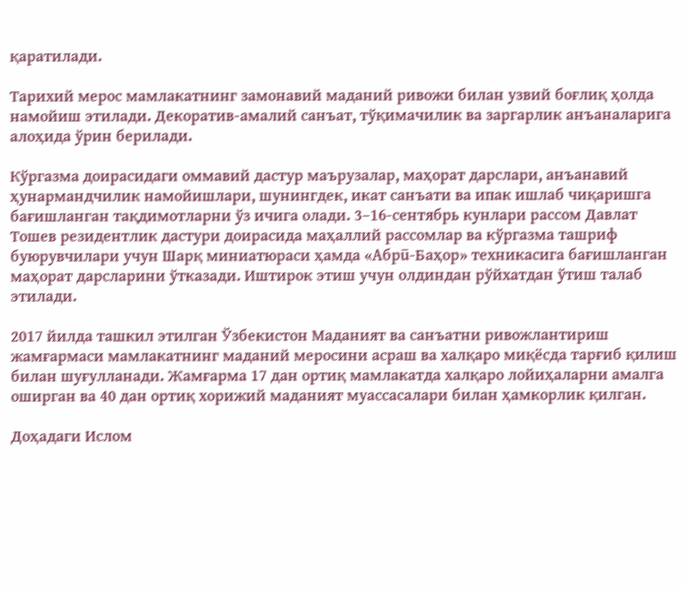қаратилади.

Тарихий мерос мамлакатнинг замонавий маданий ривожи билан узвий боғлиқ ҳолда намойиш этилади. Декоратив-амалий санъат, тўқимачилик ва заргарлик анъаналарига алоҳида ўрин берилади.

Кўргазма доирасидаги оммавий дастур маърузалар, маҳорат дарслари, анъанавий ҳунармандчилик намойишлари, шунингдек, икат санъати ва ипак ишлаб чиқаришга бағишланган тақдимотларни ўз ичига олади. 3–16-сентябрь кунлари рассом Давлат Тошев резидентлик дастури доирасида маҳаллий рассомлар ва кўргазма ташриф буюрувчилари учун Шарқ миниатюраси ҳамда «Абрū-Баҳор» техникасига бағишланган маҳорат дарсларини ўтказади. Иштирок этиш учун олдиндан рўйхатдан ўтиш талаб этилади.

2017 йилда ташкил этилган Ўзбекистон Маданият ва санъатни ривожлантириш жамғармаси мамлакатнинг маданий меросини асраш ва халқаро миқёсда тарғиб қилиш билан шуғулланади. Жамғарма 17 дан ортиқ мамлакатда халқаро лойиҳаларни амалга оширган ва 40 дан ортиқ хорижий маданият муассасалари билан ҳамкорлик қилган.

Доҳадаги Ислом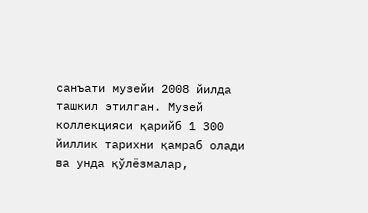санъати музейи 2008 йилда ташкил этилган. Музей коллекцияси қарийб 1 300 йиллик тарихни қамраб олади ва унда қўлёзмалар,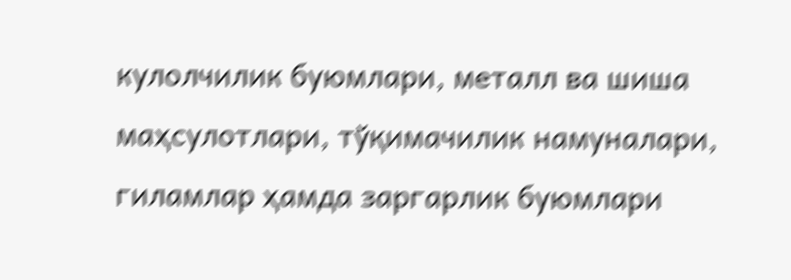кулолчилик буюмлари, металл ва шиша маҳсулотлари, тўқимачилик намуналари, гиламлар ҳамда заргарлик буюмлари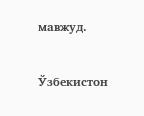мавжуд.

Ўзбекистон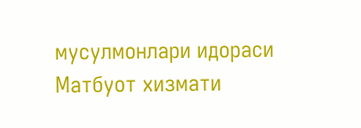мусулмонлари идораси Матбуот хизмати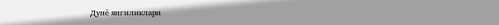Дунё янгиликлари